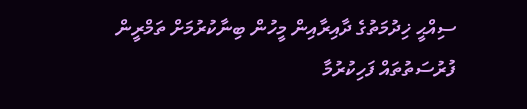ސިއްޙީ ޚިދުމަތުގެ ދާއިރާއިން މީހުން ބިނާކުރުމަށް ތަމްރީން ފުރުސަތުތައް ފަހިކުރުމާ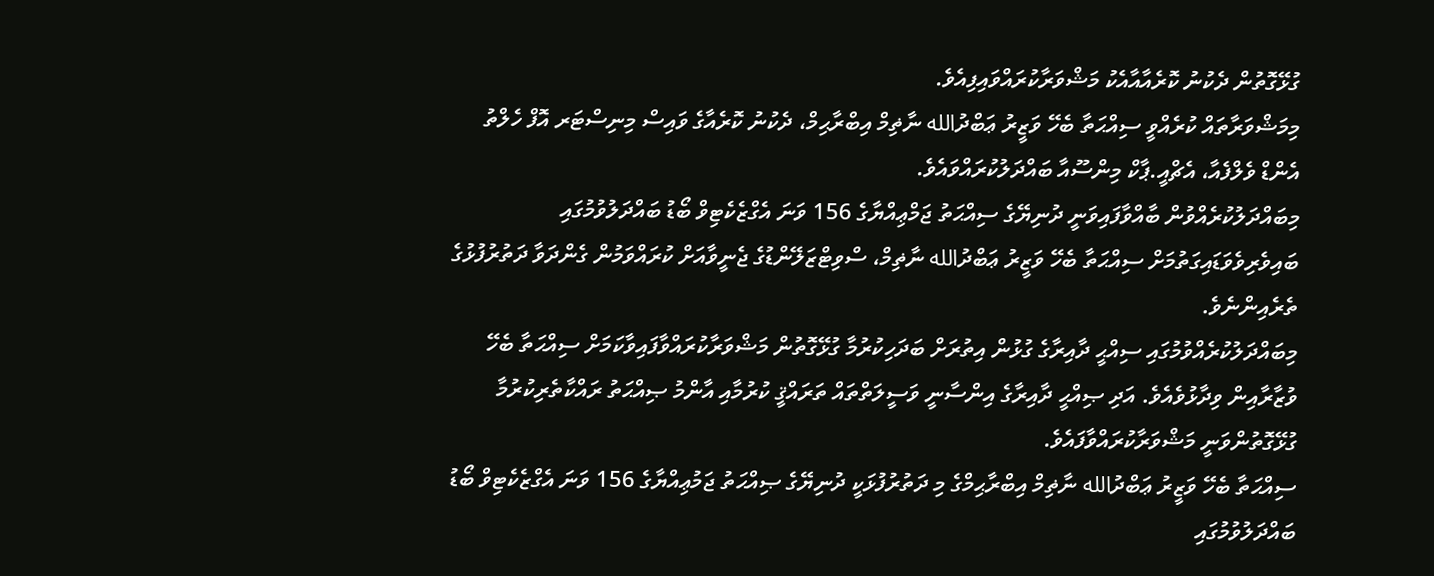ގުޅޭގޮތުން ދެކުނު ކޮރެއާއާއެކު މަޝްވަރާކުރައްވައިފިއެވެ.
މިމަޝްވަރާތައް ކުރެއްވީ ސިއްޙަތާ ބެހޭ ވަޒީރު ޢަބްދުالله ނާޡިމް އިބްރާޙިމް، ދެކުނު ކޮރެއާގެ ވައިސް މިނިސްޓަރ އޮފް ހެލްތު އެންޑް ވެލްފެއާ، އެޗްއީ.ޕާކް މިންސޫއާ ބައްދަލުކުރައްވައެވެ.
މިބައްދަލުކުރެއްވުން ބާއްވާފައިވަނީ ދުނިޔޭގެ ސިއްޙަތު ޖަމްޢިއްޔާގެ 156 ވަނަ އެގްޒެކެޓިވް ބޯޑު ބައްދަލުވުމުގައި ބައިވެރިވެވަޑައިގަތުމަށް ސިއްޙަތާ ބެހޭ ވަޒީރު ޢަބްދުالله ނާޡިމް، ސްވިޓްޒަލޭންޑުގެ ޖެނީވާއަށް ކުރައްވަމުން ގެންދަވާ ދަތުރުފުޅުގެ ތެރެއިންނެވެ.
މިބައްދަލުކުރެއްވުމުގައި ސިއްޙީ ދާއިރާގެ ގުޅުން އިތުރަށް ބަދަހިކުރުމާ ގުޅޭގޮތުން މަޝްވަރާކުރައްވާފައިވާކަމަށް ސިއްޙަތާ ބެހޭ ވުޒާރާއިން ވިދާޅުވެއެވެ. އަދި ޞިއްޙީ ދާއިރާގެ އިންސާނީ ވަސީލަތްތައް ތަރައްޤީ ކުރުމާއި އާންމު ޞިއްޙަތު ރައްކާތެރިކުރުމާ ގުޅޭގޮތުންވަނީ މަޝްވަރާކުރައްވާފައެވެ.
ސިއްޙަތާ ބެހޭ ވަޒީރު ޢަބްދުالله ނާޡިމް އިބްރާޙިމްގެ މި ދަތުރުފުޅަކީ ދުނިޔޭގެ ޞިއްޙަތު ޖަމުޢިއްޔާގެ 156 ވަނަ އެގްޒެކެޓިވް ބޯޑު ބައްދަލުވުމުގައި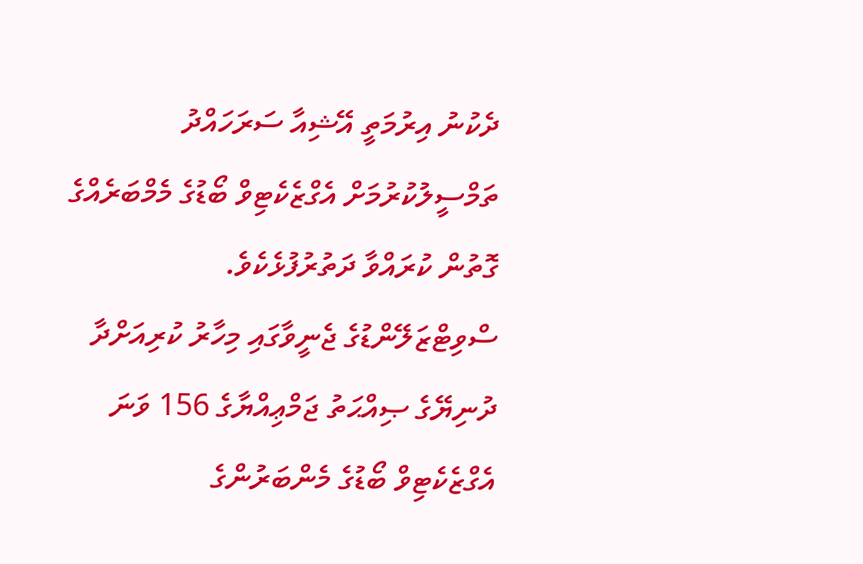ދެކުނު އިރުމަތީ އޭޝިއާ ސަރަހައްދު ތަމްސީލުކުރުމަށް އެގްޒެކެޓިވް ބޯޑުގެ މެމްބަރެއްގެ ގޮތުން ކުރައްވާ ދަތުރުފުޅެކެވެ.
ސްވިޓްޒަލޭންޑުގެ ޖެނީވާގައި މިހާރު ކުރިއަށްދާ ދުނިޔޭގެ ޞިއްޙަތު ޖަމްޢިއްޔާގެ 156 ވަނަ އެގްޒެކެޓިވް ބޯޑުގެ މެންބަރުންގެ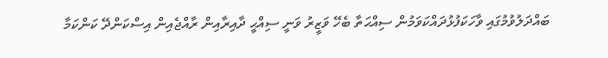ބައްދަލުވުމުގައި ވާހަކަފުޅުދައްކަވަމުން ސިއްޙަތާ ބެހޭ ވަޒީރު ވަނީ ސިއްޙީ ދާއިރާއިން ރާއްޖެއިން އިސްކަންދޭ ކަންކަމާ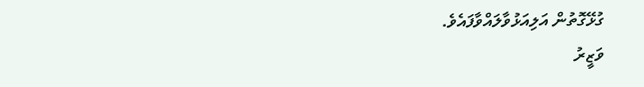ގުޅޭގޮތުން އަލިއަޅުވާލައްވާފައެވެ.
ވަޒީރު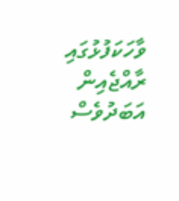ވާހަކަފުޅުގައި ރާއްޖެއިން އަބަދުވެސް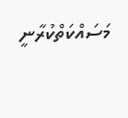މަސައްކަތްކުރާނީ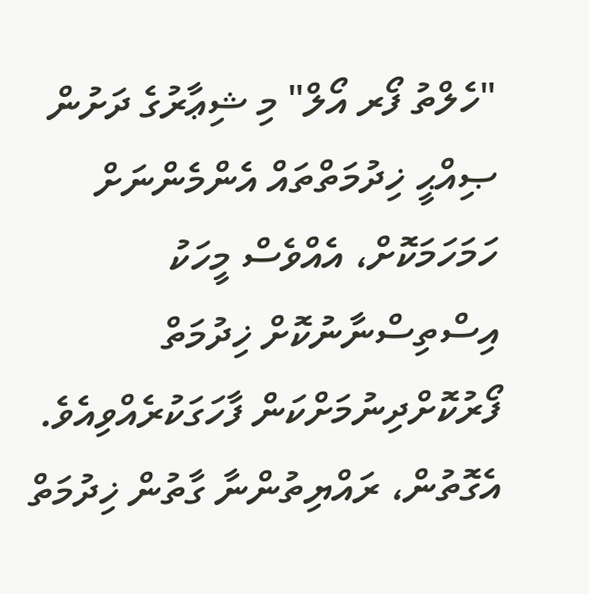"ހެލްތު ފޯރ އޯލް" މި ޝިޢާރުގެ ދަށުން ޞިއްޙީ ޚިދުމަތްތައް އެންމެންނަށް ހަމަހަމަކޮށް، އެއްވެސް މީހަކު އިސްތިސްނާނުކޮށް ޚިދުމަތް ފޯރުކޮށްދިނުމަށްކަން ފާހަގަކުރެއްވިއެވެ. އެގޮތުން، ރައްޔިތުންނާ ގާތުން ޚިދުމަތް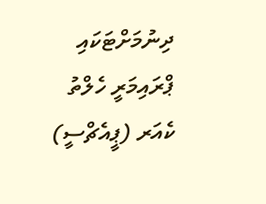ދިނުމަށްޓަކައި ޕްރައިމަރީ ހެލްތު ކެއަރ (ޕީއެޗްސީ)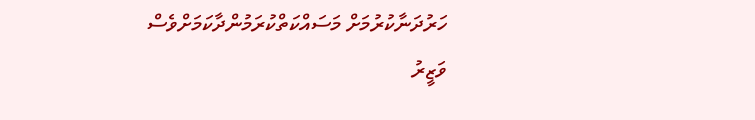ހަރުދަނާކުރުމަށް މަސައްކަތްކުރަމުންދާކަމަށްވެސް ވަޒީރު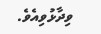ވިދާޅުވިއެވެ.